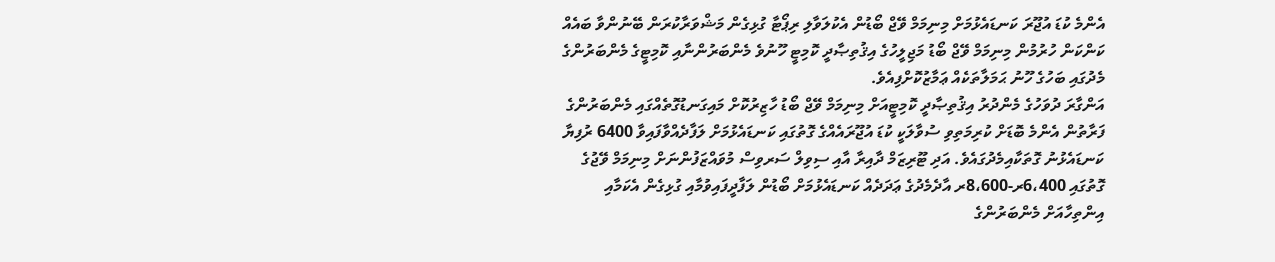އެންމެ ކުޑަ އުޖޫރަ ކަނޑައެޅުމަށް މިނިމަމް ވޭޖް ބޯޑުން އެކުލަވާލި ރިޕޯޓާ ގުޅިގެން މަޝްވަރާކުރަން ބޭނުންވާ ބައެއް ކަންކަން ހުރުމުން މިނިމަމް ވޭޖް ބޯޑު މަޖިލީހުގެ އިޤުތިޞާދީ ކޮމިޓީ ހޫނުވެ މެންބަރުންނާއި ކޮމިޓީގެ މެންބަރުންގެ މެދުގައި ބަހުގެ ހޫނު ޙަމަލާތަކެއް ޢަމާޒުކޮށްފިއެވެ.
އަންގާރަ ދުވަހުގެ މެންދުރު އިޤުތިޞާދީ ކޮމިޓީއަށް މިނިމަމް ވޭޖް ބޯޑު ހާޒިރުކޮށް މައިގަނޑުގޮތެއްގައި މެންބަރުންގެ ފަރާތުން އެންމެ ބޮޑަށް ކުރިމަތިވި ސުވާލަކީ ކުޑަ އުޖޫރައެއްގެ ގޮތުގައި ކަނޑައެޅުމަށް ލަފާދެއްވާފައިވާ 6400 ރުފިޔާ ކަނޑައެޅުނު ގޮތަކާއިމެދުގައެވެ. އަދި ޓޫރިޒަމް ދާއިރާ އާއި ސިވިލް ސަރވިސް މުވައްޒަފުންނަށް މިނިމަމް ވޭޖުގެ ގޮތުގައި 6،400ރ-8،600ރ އާދެމެދުގެ ޢަދަދެއް ކަނޑައެޅުމަށް ބޯޑުން ލަފާދީފައިވުމާއި ގުޅިގެން އެކަމާއި އިންތިހާއަށް މެންބަރުންގެ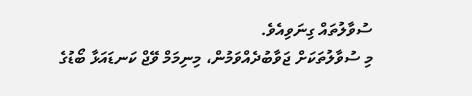ސުވާލުތައް ގިނަވިއެވެ.
މި ސުވާލުތަކަށް ޖަވާބުދެއްވަމުން، މިނިމަމް ވޭޖް ކަނޑައަޅާ ބޯޑުގެ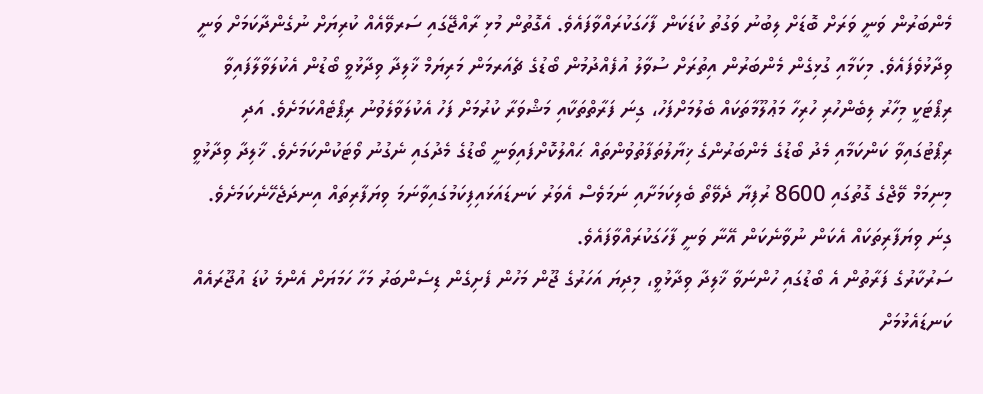މެންބަރުން ވަނީ ވަރަށް ބޮޑަށް ލިބުނު ވަގުތު ކުޑަކަން ފާހަގަކުރައްވާފައެވެ. އެގޮތުން މުޅި ރާއްޖޭގައި ސަރވޭއެއް ކުރިޔަށް ނުގެންދާކަމަށް ވަނީ ވިދާޅުވެފައެވެ. މިކަމާއި ގުޅިގެން މެންބަރުން އިތުރަށް ސުވާލު އުފެއްދުމުން ބޯޑުގެ ޗެއަރމަން މަރިޔަމް ޚާލިދާ ވިދާޅުވީ ބޯޑުން އެކުލަވާލާފައިވާ ރިޕޯޓަކީ މިހާރު ލިބެންހުރި ހުރިހާ މަޢުލޫމާތަކައް ބެލުމަށްފަހު، ގިނަ ފަރާތްތަކާއި މަޝްވަރާ ކުރުމަށް ފަހު އެކުލަވާލެވުނު ރިޕޯޓެއްކަމަށެވެ. އަދި ރިޕޯޓުގައިވާ ކަންކަމާއި މެދު ބޯޑުގެ މެންބަރުންގެ ޚިޔާލުތަފާތުވުންތައް ޙައްލުކޮށްފައިވަނީ ބޯޑުގެ މެދުގައި ނެގުނު ވޯޓަކުންކަމަށެވެ. ޚާލިދާ ވިދާޅުވީ މިނިމަމް ވޭޖްގެ ގޮތުގައި 8600 ރުފިޔާ ދެވޭތޯ ބެލިކަމަށާއި ނަމަވެސް އެވަރު ކަނޑައަޅައިފިކަމުގައިވާނަމަ ވިޔަފާރިތައް އިނދަޖެހޭނެކަމަށެވެ. ގިނަ ވިޔަފާރިތަކައް އެކަން ނުވާނެކަން އޭނާ ވަނީ ފާހަގަކުރައްވާފައެވެ.
ސަރުކާރުގެ ފަރާތުން އެ ބޯޑުގައި ހުންނަވާ ޚާލިދާ ވިދާޅުވީ، މިދިޔަ އަހަރުގެ ޖޫން މަހުން ފެށިގެން ޑިސެންބަރު މަހާ ހަމަޔަށް އެންމެ ކުޑަ އުޖޫރައެއް ކަނޑައެޅުމަށް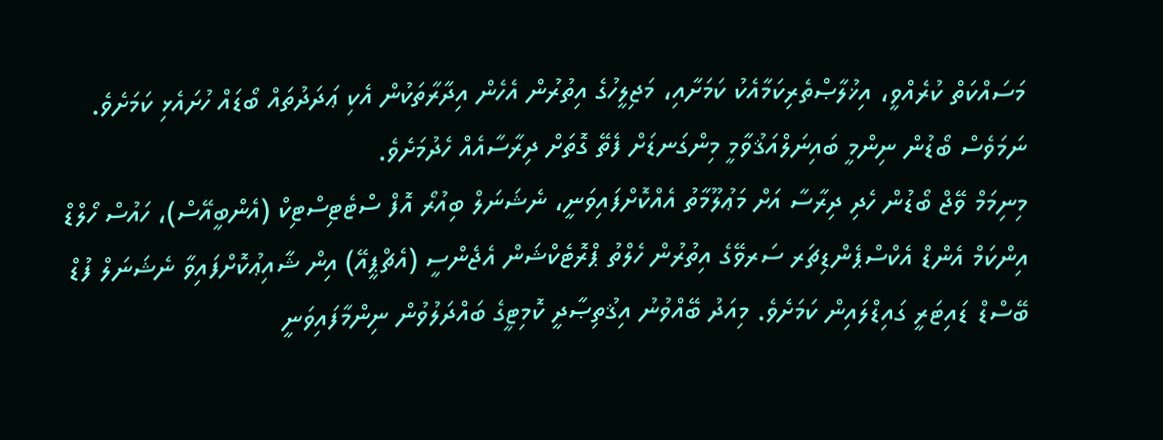މަސައްކަތް ކުރެއްވީ، އިޚުލާޞްތެރިކަމާއެކު ކަމަށާއި، މަޖިލީހުގެ އިތުރުން އެހެން އިދާރާތަކުން އެކި ޢަދަދުތައް ބޯޑައް ހުށައެޅި ކަމަށެވެ. ނަމަވެސް ބޯޑުން ނިންމީ ބައިނަލްއަޤުވާމީ މިންގަނޑަށް ފެތޭ ގޮތަށް ދިރާސާއެއް ހެދުމަށެވެ.
މިނިމަމް ވޭޖް ބޯޑުން ހެދި ދިރާސާ އަށް މަޢުލޫމާތު އެއްކޮށްފައިވަނީ، ނެޝަނަލް ބިއުރޯ އޮފް ސްޓެޓިސްޓިކް (އެންބީއޭސް)، ހައުސް ހޯލްޑް އިންކަމް އެންޑް އެކްސްޕެންޑިޗަރ ސަރވޭގެ އިތުރުން ހެލްތު ޕްރޮޓެކްޝަން އެޖެންސީ (އެޗްޕީއޭ) އިން ޝާއިޢުކޮށްފައިވާ ނެޝަނަލް ފުޑް ބޭސްޑް ޑައިޓަރީ ގައިޑްލައިން ކަމަށެވެ. މިއަދު ބޭއްވުނު އިޤުތިޞާދީ ކޮމިޓީގެ ބައްދަލުވުން ނިންމާފައިވަނީ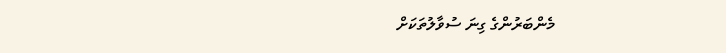މެންބަރުންގެ ގިނަ ސުވާލުތަކަށް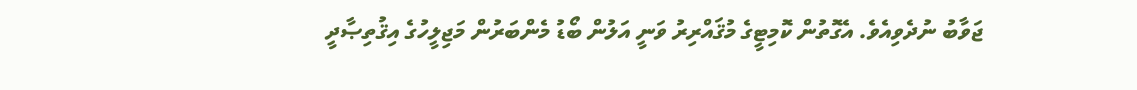ޖަވާބު ނުދެވިއެވެ. އެގޮތުން ކޮމިޓީގެ މުޤައްރިރު ވަނީ އަލުން ބޯޑު މެންބަރުން މަޖިލީހުގެ އިޤުތިޞާދީ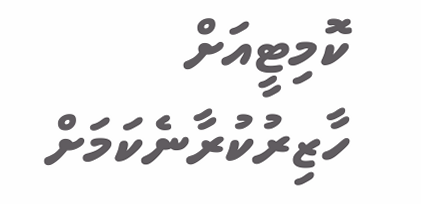ކޮމިޓީއަށް ހާޒިރުކުރާނެކަމަށް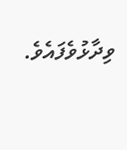ވިދާޅުވެފައެވެ.